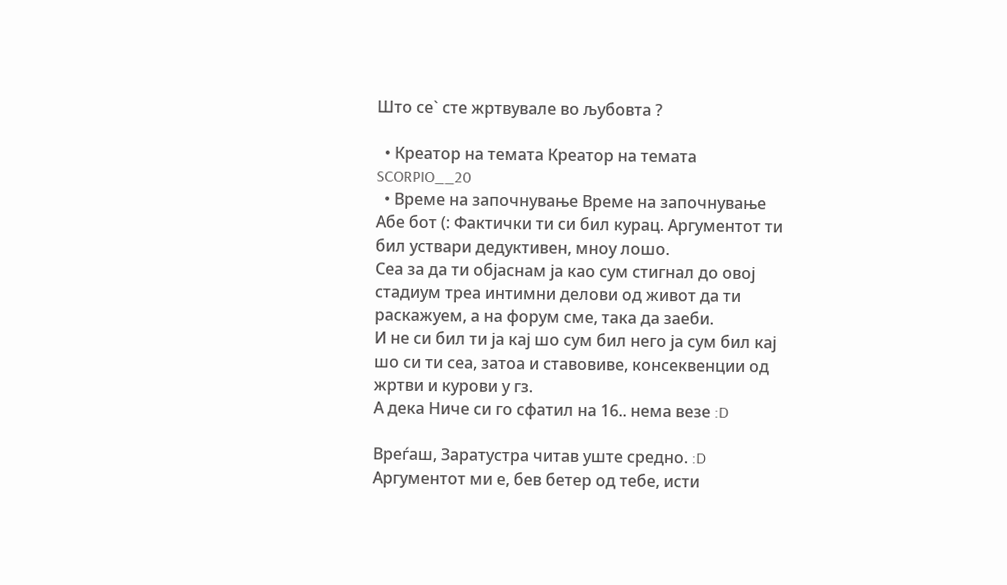Што се` сте жртвувале во љубовта ?

  • Креатор на темата Креатор на темата SCORPIO__20
  • Време на започнување Време на започнување
Абе бот (: Фактички ти си бил курац. Аргументот ти бил уствари дедуктивен, мноу лошо.
Сеа за да ти објаснам ја као сум стигнал до овој стадиум треа интимни делови од живот да ти раскажуем, а на форум сме, така да заеби.
И не си бил ти ја кај шо сум бил него ја сум бил кај шо си ти сеа, затоа и ставовиве, консеквенции од жртви и курови у гз.
А дека Ниче си го сфатил на 16.. нема везе :D

Вреѓаш, Заратустра читав уште средно. :D
Aргументот ми е, бев бетер од тебе, исти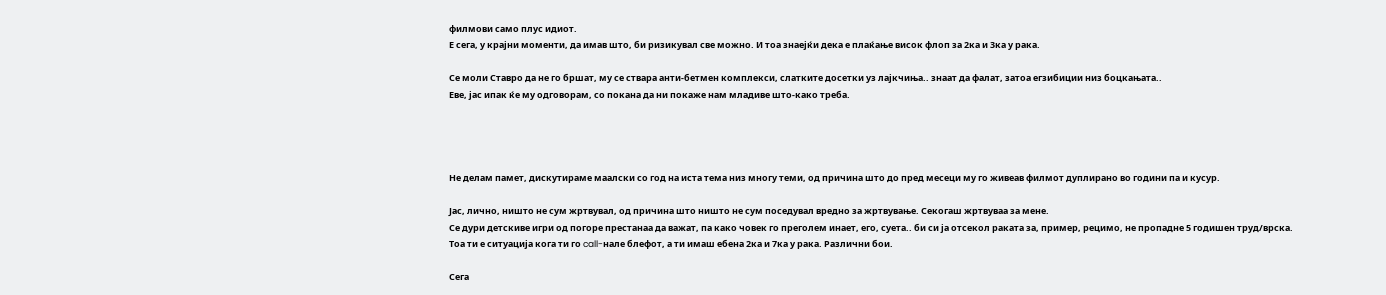филмови само плус идиот.
Е сега, у крајни моменти, да имав што, би ризикувал све можно. И тоа знаејќи дека е плаќање висок флоп за 2ка и 3ка у рака.

Се моли Ставро да не го бршат, му се ствара анти-бетмен комплекси, слатките досетки уз лајкчиња.. знаат да фалат, затоа егзибиции низ боцкањата..
Еве, јас ипак ќе му одговорам, со покана да ни покаже нам младиве што-како треба.




Не делам памет, дискутираме маалски со год на иста тема низ многу теми, од причина што до пред месеци му го живеав филмот дуплирано во години па и кусур.

Јас, лично, ништо не сум жртвувал, од причина што ништо не сум поседувал вредно за жртвување. Секогаш жртвуваа за мене.
Се дури детскиве игри од погоре престанаа да важат, па како човек го преголем инает, его, суета.. би си ја отсекол раката за, пример, рецимо, не пропадне 5 годишен труд/врска.
Тоа ти е ситуација кога ти го call-нале блефот, а ти имаш ебена 2ка и 7ка у рака. Различни бои.

Сега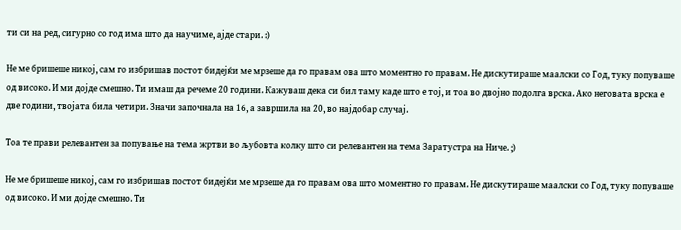ти си на ред, сигурно со год има што да научиме, ајде стари. :)

Не ме бришеше никој, сам го избришав постот бидејќи ме мрзеше да го правам ова што моментно го правам. Не дискутираше маалски со Год, туку попуваше од високо. И ми дојде смешно. Ти имаш да речеме 20 години. Кажуваш дека си бил таму каде што е тој, и тоа во двојно подолга врска. Ако неговата врска е две години, твојата била четири. Значи започнала на 16, а завршила на 20, во најдобар случај.

Тоа те прави релевантен за попување на тема жртви во љубовта колку што си релевантен на тема Заратустра на Ниче. ;)

Не ме бришеше никој, сам го избришав постот бидејќи ме мрзеше да го правам ова што моментно го правам. Не дискутираше маалски со Год, туку попуваше од високо. И ми дојде смешно. Ти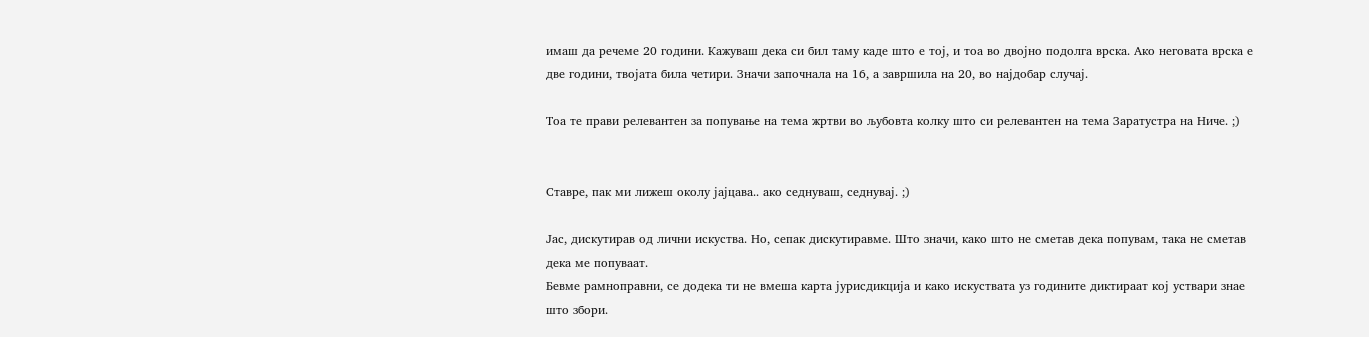имаш да речеме 20 години. Кажуваш дека си бил таму каде што е тој, и тоа во двојно подолга врска. Ако неговата врска е две години, твојата била четири. Значи започнала на 16, а завршила на 20, во најдобар случај.

Тоа те прави релевантен за попување на тема жртви во љубовта колку што си релевантен на тема Заратустра на Ниче. ;)


Ставре, пак ми лижеш околу јајцава.. ако седнуваш, седнувај. ;)

Jaс, дискутирав од лични искуства. Но, сепак дискутиравме. Што значи, како што не сметав дека попувам, така не сметав дека ме попуваат.
Бевме рамноправни, се додека ти не вмеша карта јурисдикција и како искуствата уз годините диктираат кој уствари знае што збори.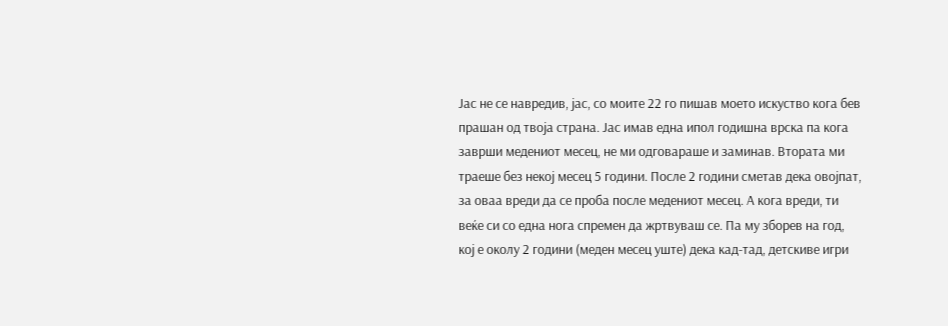Јас не се навредив, јас, со моите 22 го пишав моето искуство кога бев прашан од твоја страна. Јас имав една ипол годишна врска па кога заврши медениот месец, не ми одговараше и заминав. Втората ми траеше без некој месец 5 години. После 2 години сметав дека овојпат, за оваа вреди да се проба после медениот месец. А кога вреди, ти веќе си со една нога спремен да жртвуваш се. Па му зборев на год, кој е околу 2 години (меден месец уште) дека кад-тад, детскиве игри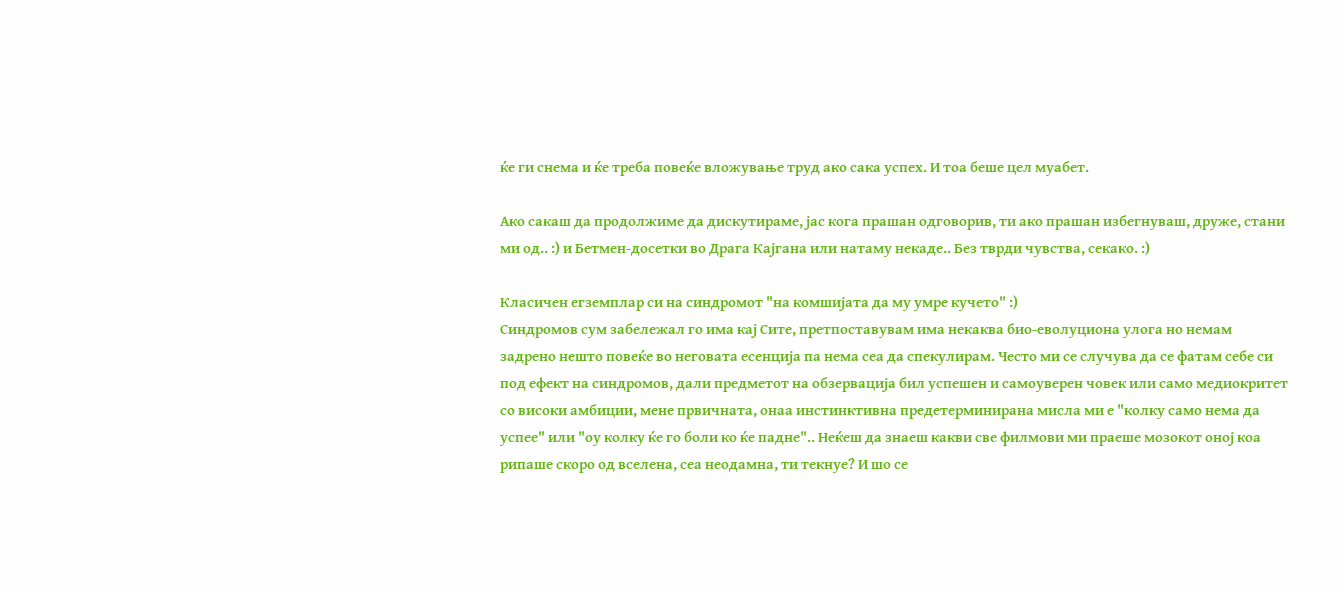ќе ги снема и ќе треба повеќе вложување труд ако сака успех. И тоа беше цел муабет.

Ако сакаш да продолжиме да дискутираме, јас кога прашан одговорив, ти ако прашан избегнуваш, друже, стани ми од.. :) и Бетмен-досетки во Драга Кајгана или натаму некаде.. Без тврди чувства, секако. :)

Класичен егземплар си на синдромот "на комшијата да му умре кучето" :)
Синдромов сум забележал го има кај Сите, претпоставувам има некаква био-еволуциона улога но немам задрено нешто повеќе во неговата есенција па нема сеа да спекулирам. Често ми се случува да се фатам себе си под ефект на синдромов, дали предметот на обзервација бил успешен и самоуверен човек или само медиокритет со високи амбиции, мене првичната, онаа инстинктивна предетерминирана мисла ми е "колку само нема да успее" или "оу колку ќе го боли ко ќе падне".. Неќеш да знаеш какви све филмови ми праеше мозокот оној коа рипаше скоро од вселена, сеа неодамна, ти текнуе? И шо се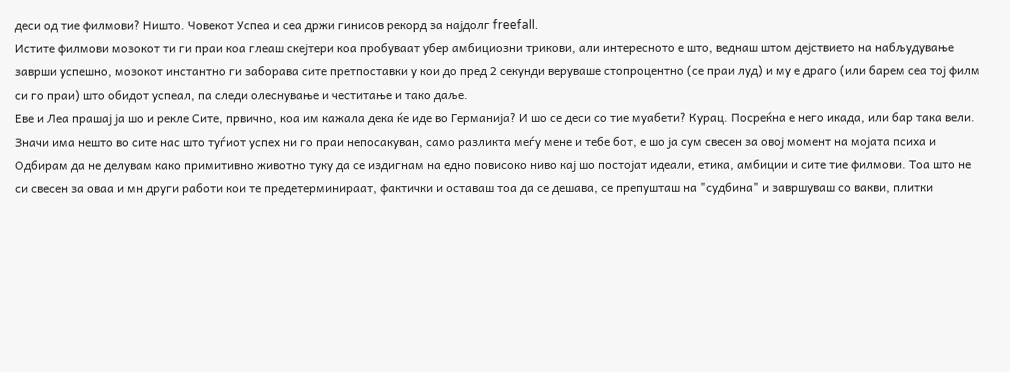деси од тие филмови? Ништо. Човекот Успеа и сеа држи гинисов рекорд за најдолг freefall.
Истите филмови мозокот ти ги праи коа глеаш скејтери коа пробуваат убер амбициозни трикови, али интересното е што, веднаш штом дејствието на набљудување заврши успешно, мозокот инстантно ги заборава сите претпоставки у кои до пред 2 секунди веруваше стопроцентно (се праи луд) и му е драго (или барем сеа тој филм си го праи) што обидот успеал, па следи олеснување и честитање и тако даље.
Еве и Леа прашај ја шо и рекле Сите, првично, коа им кажала дека ќе иде во Германија? И шо се деси со тие муабети? Курац. Посреќна е него икада, или бар така вели.
Значи има нешто во сите нас што туѓиот успех ни го праи непосакуван, само разликта меѓу мене и тебе бот, е шо ја сум свесен за овој момент на мојата психа и Одбирам да не делувам како примитивно животно туку да се издигнам на едно повисоко ниво кај шо постојат идеали, етика, амбиции и сите тие филмови. Тоа што не си свесен за оваа и мн други работи кои те предетерминираат, фактички и оставаш тоа да се дешава, се препушташ нa "судбина" и завршуваш со вакви, плитки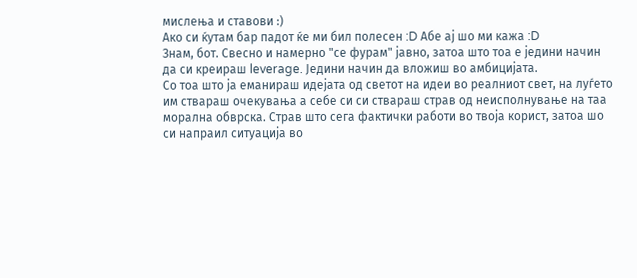мислења и ставови :)
Ако си ќутам бар падот ќе ми бил полесен :D Абе ај шо ми кажа :D
Знам, бот. Свесно и намерно "се фурам" јавно, затоа што тоа е једини начин да си креираш leverage. Једини начин да вложиш во амбицијата.
Со тоа што ја еманираш идејата од светот на идеи во реалниот свет, на луѓето им ствараш очекувања а себе си си ствараш страв од неисполнување на таа морална обврска. Страв што сега фактички работи во твоја корист, затоа шо си напраил ситуација во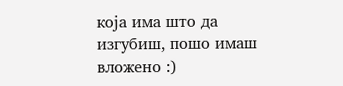која има што да изгубиш, пошо имаш вложено :)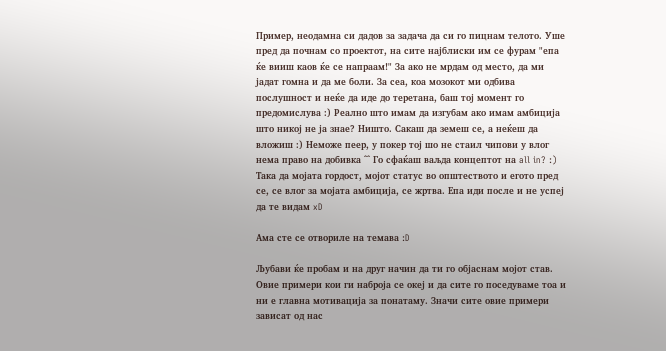Пример, неодамна си дадов за задача да си го пицнам телото. Уше пред да почнам со проектот, на сите најблиски им се фурам "епа ќе вииш каов ќе се напраам!" За ако не мрдам од место, да ми јадат гомна и да ме боли. За сеа, коа мозокот ми одбива послушност и неќе да иде до теретана, баш тој момент го предомислува :) Реално што имам да изгубам ако имам амбиција што никој не ја знае? Ништо. Сакаш да земеш се, а неќеш да вложиш :) Неможе пеер, у покер тој шо не стаил чипови у влог нема право на добивка ^^ Го сфаќаш ваљда концептот на all in? :)
Така да мојата гордост, мојот статус во општеството и егото пред се, се влог за мојата амбиција, се жртва. Епа иди после и не успеј да те видам xD

Ама сте се отвориле на темава :D

Љубави ќе пробам и на друг начин да ти го објаснам мојот став. Овие примери кои ги наброја се океј и да сите го поседуваме тоа и ни е главна мотивација за понатаму. Значи сите овие примери зависат од нас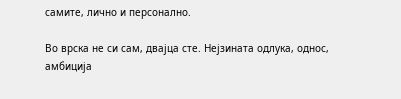самите, лично и персонално.

Во врска не си сам, двајца сте. Нејзината одлука, однос, амбиција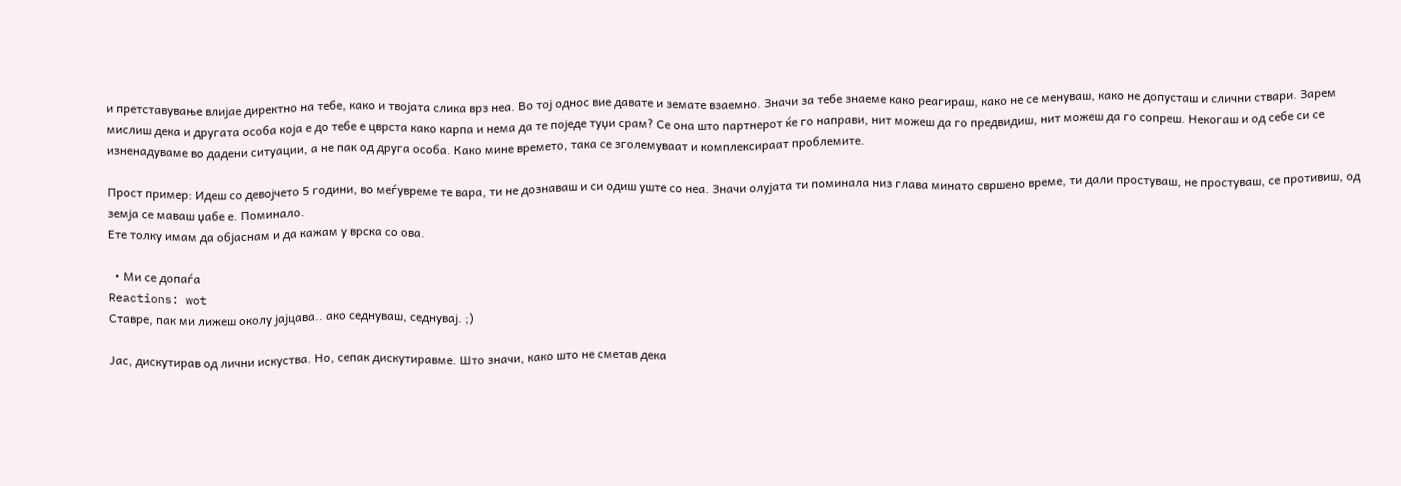и претставување влијае директно на тебе, како и твојата слика врз неа. Во тој однос вие давате и земате взаемно. Значи за тебе знаеме како реагираш, како не се менуваш, како не допусташ и слични ствари. Зарем мислиш дека и другата особа која е до тебе е цврста како карпа и нема да те поједе туџи срам? Се она што партнерот ќе го направи, нит можеш да го предвидиш, нит можеш да го сопреш. Некогаш и од себе си се изненадуваме во дадени ситуации, а не пак од друга особа. Како мине времето, така се зголемуваат и комплексираат проблемите.

Прост пример: Идеш со девојчето 5 години, во меѓувреме те вара, ти не дознаваш и си одиш уште со неа. Значи олујата ти поминала низ глава минато свршено време, ти дали простуваш, не простуваш, се противиш, од земја се маваш џабе е. Поминало.
Ете толку имам да објаснам и да кажам у врска со ова.

  • Ми се допаѓа
Reactions: wot
Ставре, пак ми лижеш околу јајцава.. ако седнуваш, седнувај. ;)

Jaс, дискутирав од лични искуства. Но, сепак дискутиравме. Што значи, како што не сметав дека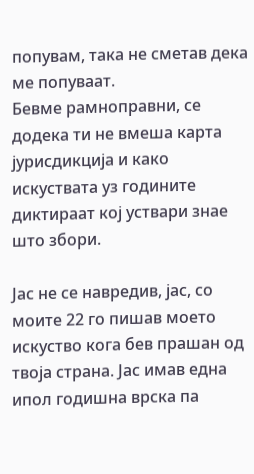попувам, така не сметав дека ме попуваат.
Бевме рамноправни, се додека ти не вмеша карта јурисдикција и како искуствата уз годините диктираат кој уствари знае што збори.

Јас не се навредив, јас, со моите 22 го пишав моето искуство кога бев прашан од твоја страна. Јас имав една ипол годишна врска па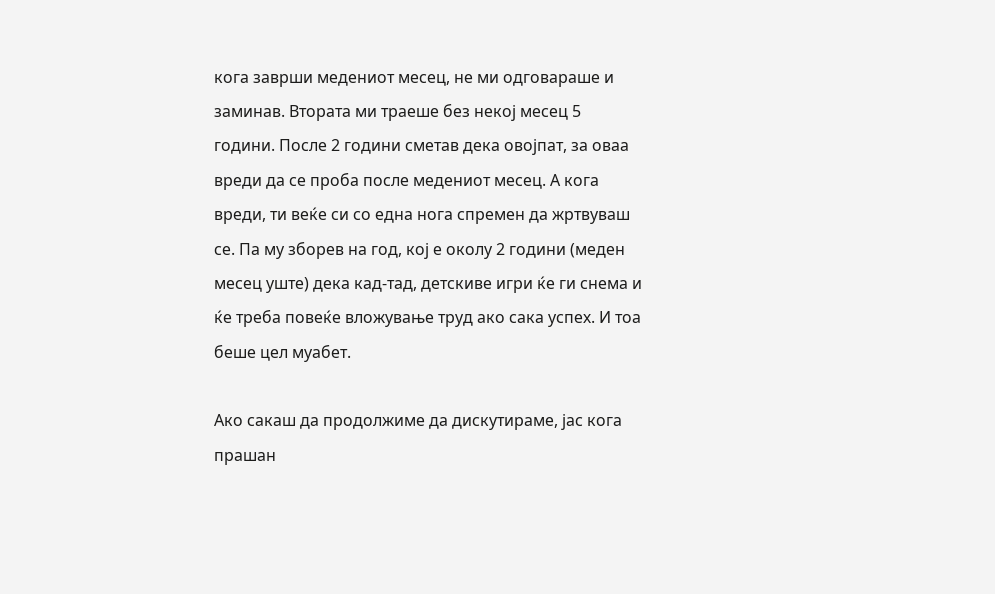кога заврши медениот месец, не ми одговараше и заминав. Втората ми траеше без некој месец 5 години. После 2 години сметав дека овојпат, за оваа вреди да се проба после медениот месец. А кога вреди, ти веќе си со една нога спремен да жртвуваш се. Па му зборев на год, кој е околу 2 години (меден месец уште) дека кад-тад, детскиве игри ќе ги снема и ќе треба повеќе вложување труд ако сака успех. И тоа беше цел муабет.

Ако сакаш да продолжиме да дискутираме, јас кога прашан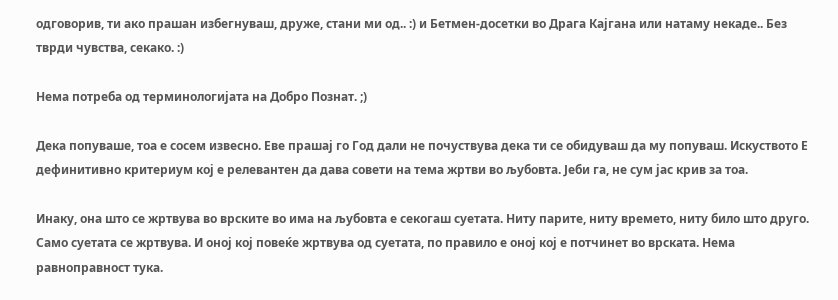одговорив, ти ако прашан избегнуваш, друже, стани ми од.. :) и Бетмен-досетки во Драга Кајгана или натаму некаде.. Без тврди чувства, секако. :)

Нема потреба од терминологијата на Добро Познат. ;)

Дека попуваше, тоа е сосем извесно. Еве прашај го Год дали не почуствува дека ти се обидуваш да му попуваш. Искуството Е дефинитивно критериум кој е релевантен да дава совети на тема жртви во љубовта. Јеби га, не сум јас крив за тоа.

Инаку, она што се жртвува во врските во има на љубовта е секогаш суетата. Ниту парите, ниту времето, ниту било што друго. Само суетата се жртвува. И оној кој повеќе жртвува од суетата, по правило е оној кој е потчинет во врската. Нема равноправност тука.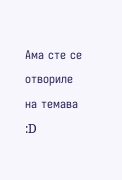Ама сте се отвориле на темава :D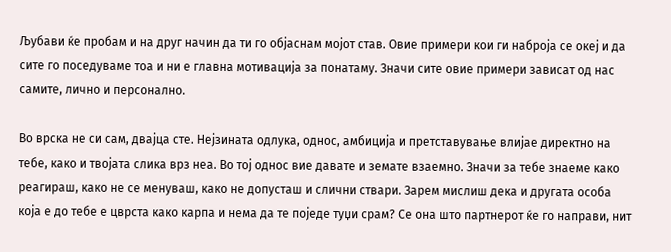Љубави ќе пробам и на друг начин да ти го објаснам мојот став. Овие примери кои ги наброја се океј и да сите го поседуваме тоа и ни е главна мотивација за понатаму. Значи сите овие примери зависат од нас самите, лично и персонално.

Во врска не си сам, двајца сте. Нејзината одлука, однос, амбиција и претставување влијае директно на тебе, како и твојата слика врз неа. Во тој однос вие давате и земате взаемно. Значи за тебе знаеме како реагираш, како не се менуваш, како не допусташ и слични ствари. Зарем мислиш дека и другата особа која е до тебе е цврста како карпа и нема да те поједе туџи срам? Се она што партнерот ќе го направи, нит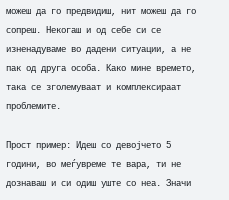можеш да го предвидиш, нит можеш да го сопреш. Некогаш и од себе си се изненадуваме во дадени ситуации, а не пак од друга особа. Како мине времето, така се зголемуваат и комплексираат проблемите.

Прост пример: Идеш со девојчето 5 години, во меѓувреме те вара, ти не дознаваш и си одиш уште со неа. Значи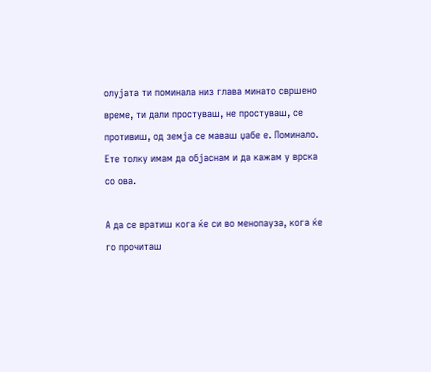олујата ти поминала низ глава минато свршено време, ти дали простуваш, не простуваш, се противиш, од земја се маваш џабе е. Поминало.
Ете толку имам да објаснам и да кажам у врска со ова.

А да се вратиш кога ќе си во менопауза, кога ќе го прочиташ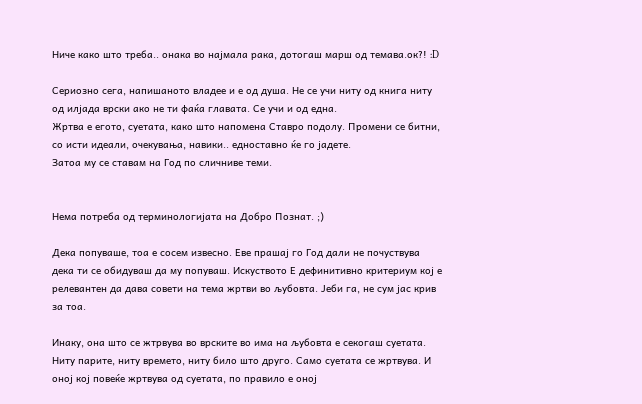Ниче како што треба.. онака во најмала рака, дотогаш марш од темава.ок?! :D

Сериозно сега, напишаното владее и е од душа. Не се учи ниту од книга ниту од илјада врски ако не ти фаќа главата. Се учи и од една.
Жртва е егото, суетата, како што напомена Ставро подолу. Промени се битни, со исти идеали, очекувања, навики.. едноставно ќе го јадете.
Затоа му се ставам на Год по сличниве теми.


Нема потреба од терминологијата на Добро Познат. ;)

Дека попуваше, тоа е сосем извесно. Еве прашај го Год дали не почуствува дека ти се обидуваш да му попуваш. Искуството Е дефинитивно критериум кој е релевантен да дава совети на тема жртви во љубовта. Јеби га, не сум јас крив за тоа.

Инаку, она што се жтрвува во врските во има на љубовта е секогаш суетата. Ниту парите, ниту времето, ниту било што друго. Само суетата се жртвува. И оној кој повеќе жртвува од суетата, по правило е оној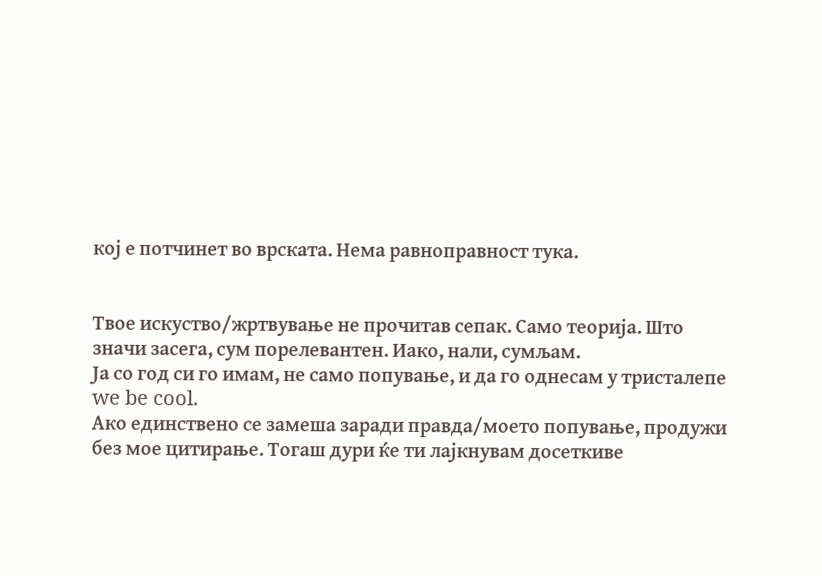кој е потчинет во врската. Нема равноправност тука.


Твое искуство/жртвување не прочитав сепак. Само теорија. Што значи засега, сум порелевантен. Иако, нали, сумљам.
Ја со год си го имам, не само попување, и да го однесам у тристалепе we be cool.
Ако единствено се замеша заради правда/моето попување, продужи без мое цитирање. Тогаш дури ќе ти лајкнувам досеткиве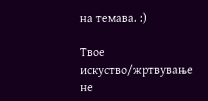на темава. :)

Твое искуство/жртвување не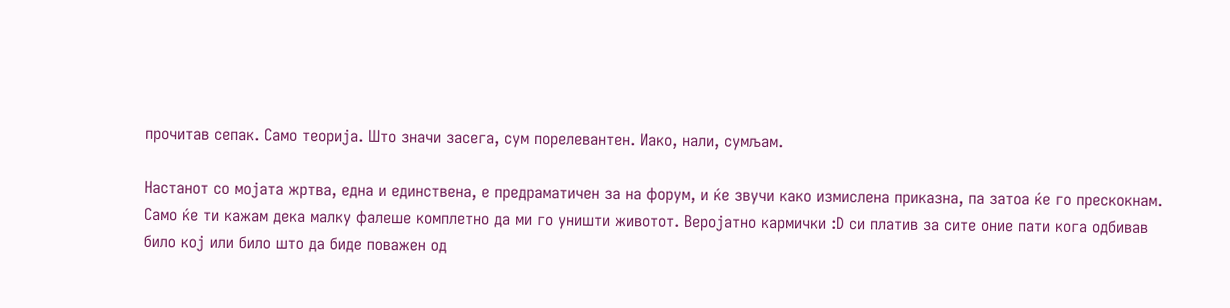прочитав сепак. Само теорија. Што значи засега, сум порелевантен. Иако, нали, сумљам.

Настанот со мојата жртва, една и единствена, е предраматичен за на форум, и ќе звучи како измислена приказна, па затоа ќе го прескокнам. Само ќе ти кажам дека малку фалеше комплетно да ми го уништи животот. Веројатно кармички :D си платив за сите оние пати кога одбивав било кој или било што да биде поважен од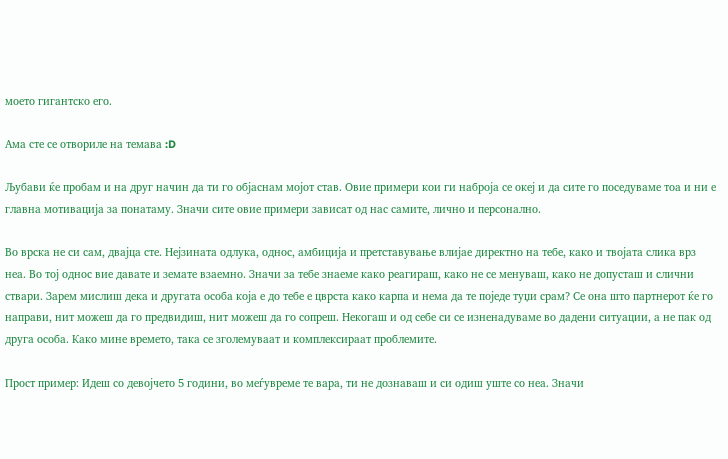моето гигантско его.

Ама сте се отвориле на темава :D

Љубави ќе пробам и на друг начин да ти го објаснам мојот став. Овие примери кои ги наброја се океј и да сите го поседуваме тоа и ни е главна мотивација за понатаму. Значи сите овие примери зависат од нас самите, лично и персонално.

Во врска не си сам, двајца сте. Нејзината одлука, однос, амбиција и претставување влијае директно на тебе, како и твојата слика врз неа. Во тој однос вие давате и земате взаемно. Значи за тебе знаеме како реагираш, како не се менуваш, како не допусташ и слични ствари. Зарем мислиш дека и другата особа која е до тебе е цврста како карпа и нема да те поједе туџи срам? Се она што партнерот ќе го направи, нит можеш да го предвидиш, нит можеш да го сопреш. Некогаш и од себе си се изненадуваме во дадени ситуации, а не пак од друга особа. Како мине времето, така се зголемуваат и комплексираат проблемите.

Прост пример: Идеш со девојчето 5 години, во меѓувреме те вара, ти не дознаваш и си одиш уште со неа. Значи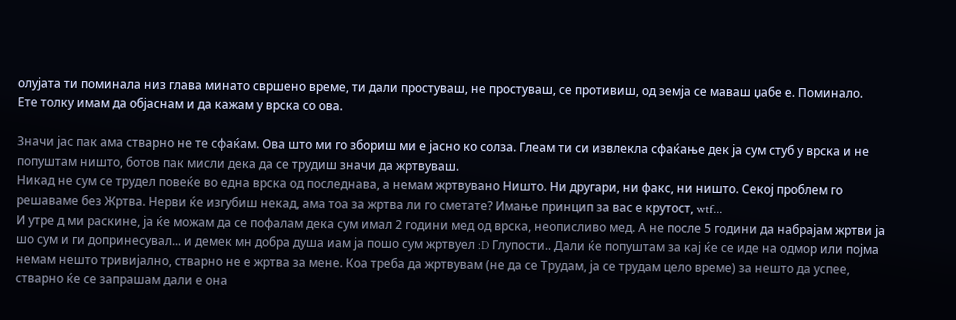олујата ти поминала низ глава минато свршено време, ти дали простуваш, не простуваш, се противиш, од земја се маваш џабе е. Поминало.
Ете толку имам да објаснам и да кажам у врска со ова.

Значи јас пак ама стварно не те сфаќам. Ова што ми го збориш ми е јасно ко солза. Глеам ти си извлекла сфаќање дек ја сум стуб у врска и не попуштам ништо, ботов пак мисли дека да се трудиш значи да жртвуваш.
Никад не сум се трудел повеќе во една врска од последнава, а немам жртвувано Ништо. Ни другари, ни факс, ни ништо. Секој проблем го решаваме без Жртва. Нерви ќе изгубиш некад, ама тоа за жртва ли го сметате? Имање принцип за вас е крутост, wtf...
И утре д ми раскине, ја ќе можам да се пофалам дека сум имал 2 години мед од врска, неописливо мед. А не после 5 години да набрајам жртви ја шо сум и ги допринесувал... и демек мн добра душа иам ја пошо сум жртвуел :D Глупости.. Дали ќе попуштам за кај ќе се иде на одмор или појма немам нешто тривијално, стварно не е жртва за мене. Коа треба да жртвувам (не да се Трудам, ја се трудам цело време) за нешто да успее, стварно ќе се запрашам дали е она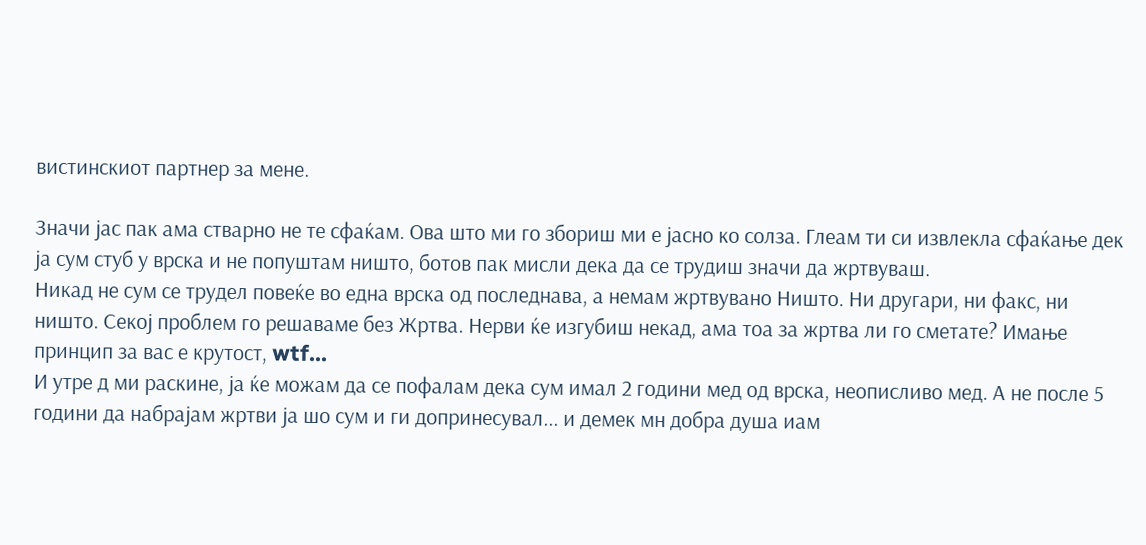вистинскиот партнер за мене.

Значи јас пак ама стварно не те сфаќам. Ова што ми го збориш ми е јасно ко солза. Глеам ти си извлекла сфаќање дек ја сум стуб у врска и не попуштам ништо, ботов пак мисли дека да се трудиш значи да жртвуваш.
Никад не сум се трудел повеќе во една врска од последнава, а немам жртвувано Ништо. Ни другари, ни факс, ни ништо. Секој проблем го решаваме без Жртва. Нерви ќе изгубиш некад, ама тоа за жртва ли го сметате? Имање принцип за вас е крутост, wtf...
И утре д ми раскине, ја ќе можам да се пофалам дека сум имал 2 години мед од врска, неописливо мед. А не после 5 години да набрајам жртви ја шо сум и ги допринесувал... и демек мн добра душа иам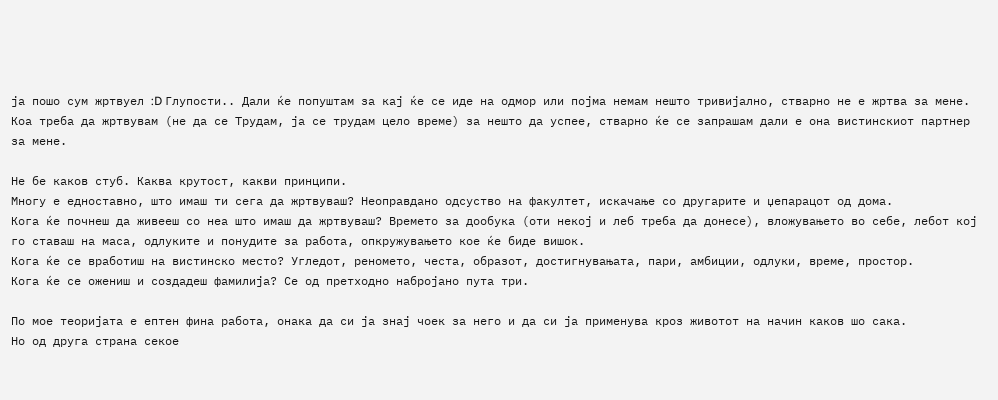ја пошо сум жртвуел :D Глупости.. Дали ќе попуштам за кај ќе се иде на одмор или појма немам нешто тривијално, стварно не е жртва за мене. Коа треба да жртвувам (не да се Трудам, ја се трудам цело време) за нешто да успее, стварно ќе се запрашам дали е она вистинскиот партнер за мене.

Не бе каков стуб. Каква крутост, какви принципи.
Многу е едноставно, што имаш ти сега да жртвуваш? Неоправдано одсуство на факултет, искачање со другарите и џепарацот од дома.
Кога ќе почнеш да живееш со неа што имаш да жртвуваш? Времето за дообука (оти некој и леб треба да донесе), вложувањето во себе, лебот кој го ставаш на маса, одлуките и понудите за работа, опкружувањето кое ќе биде вишок.
Кога ќе се вработиш на вистинско место? Угледот, реномето, честа, образот, достигнувањата, пари, амбиции, одлуки, време, простор.
Кога ќе се ожениш и создадеш фамилија? Се од претходно набројано пута три.

По мое теоријата е ептен фина работа, онака да си ја знај чоек за него и да си ја применува кроз животот на начин каков шо сака.
Но од друга страна секое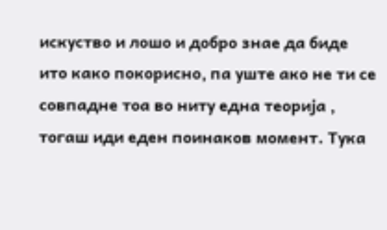искуство и лошо и добро знае да биде ито како покорисно, па уште ако не ти се совпадне тоа во ниту една теорија , тогаш иди еден поинаков момент. Тука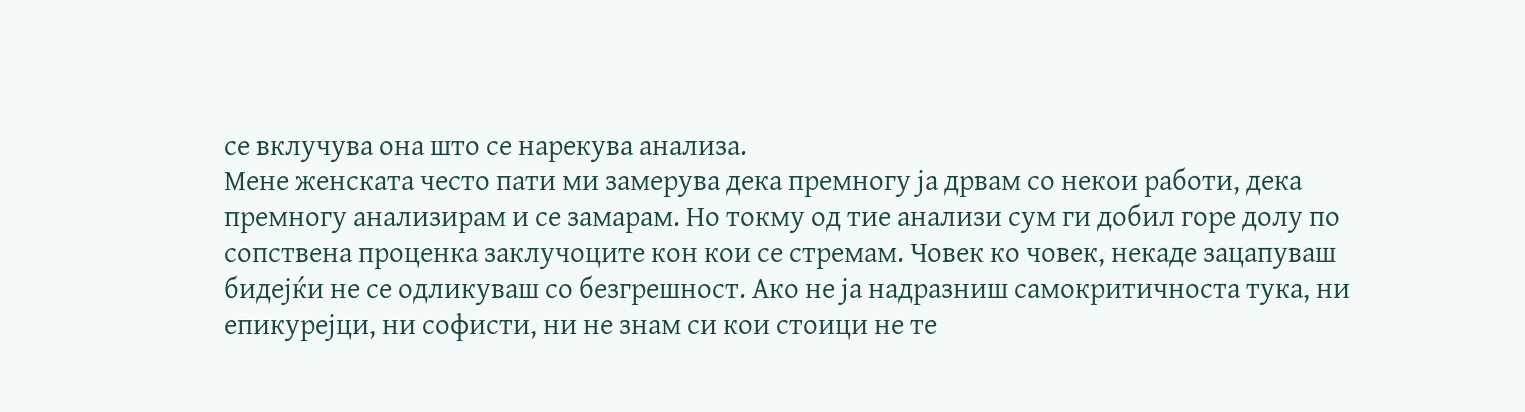се вклучува она што се нарекува анализа.
Мене женската често пати ми замерува дека премногу ја дрвам со некои работи, дека премногу анализирам и се замарам. Но токму од тие анализи сум ги добил горе долу по сопствена проценка заклучоците кон кои се стремам. Човек ко човек, некаде зацапуваш бидејќи не се одликуваш со безгрешност. Ако не ја надразниш самокритичноста тука, ни епикурејци, ни софисти, ни не знам си кои стоици не те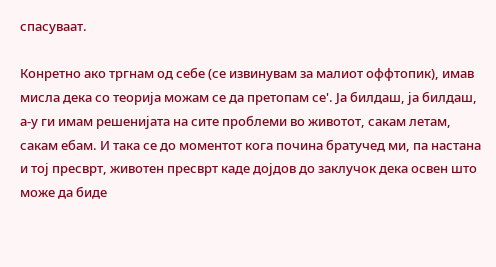спасуваат.

Конретно ако тргнам од себе (се извинувам за малиот оффтопик), имав мисла дека со теорија можам се да претопам се'. Ја билдаш, ја билдаш, а-у ги имам решенијата на сите проблеми во животот, сакам летам, сакам ебам. И така се до моментот кога почина братучед ми, па настана и тој пресврт, животен пресврт каде дојдов до заклучок дека освен што може да биде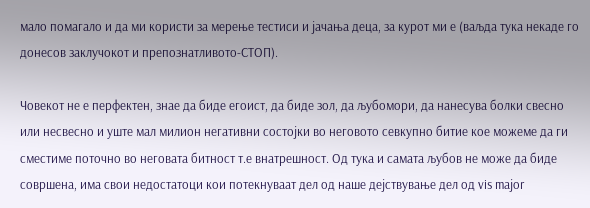мало помагало и да ми користи за мерење тестиси и јачања деца, за курoт ми е (ваљда тука некаде го донесов заклучокот и препознатливото-СТОП).

Човекот не е перфектен, знае да биде егоист, да биде зол, да љубомори, да нанесува болки свесно или несвесно и уште мал милион негативни состојки во неговото севкупно битие кое можеме да ги сместиме поточно во неговата битност т.е внатрешност. Од тука и самата љубов не може да биде совршена, има свои недостатоци кои потекнуваат дел од наше дејствување дел од vis major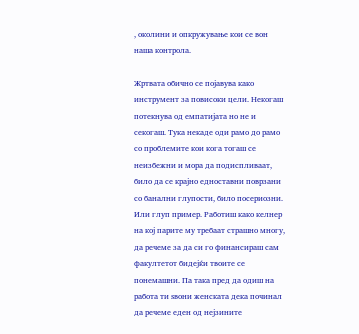, околини и опкружување кои се вон наша контрола.

Жртвата обично се појавува како инструмент за повисоки цели. Некогаш потекнува од емпатијата но не и секогаш. Тука некаде оди рамо до рамо со проблемите кои кога тогаш се неизбежни и мора да подиспливаат, било да се крајно едноставни поврзани со банални глупости, било посериозни. Или глуп пример. Работиш како келнер на кој парите му требаат страшно многу, да речеме за да си го финансираш сам факултетот бидејќи твоите се понемашни. Па така пред да одиш на работа ти ѕвони женската дека починал да речеме еден од нејзините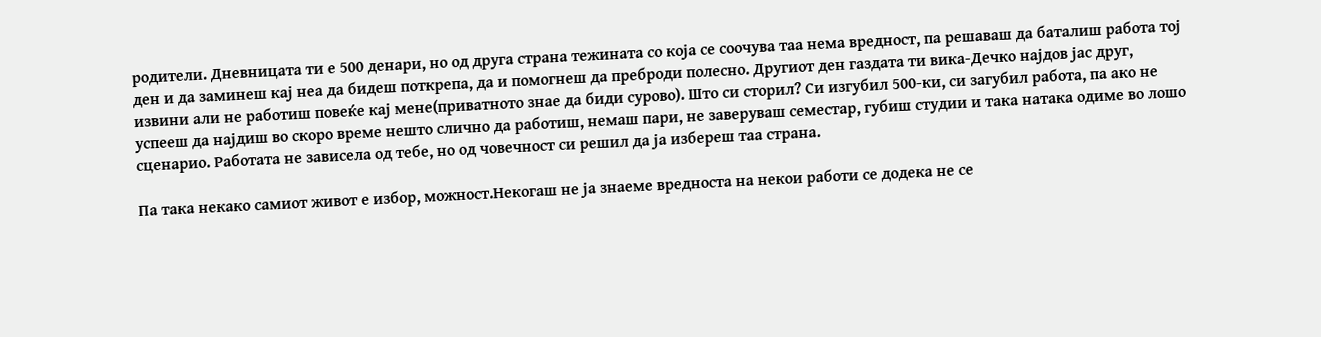родители. Дневницата ти е 500 денари, но од друга страна тежината со која се соочува таа нема вредност, па решаваш да баталиш работа тој ден и да заминеш кај неа да бидеш поткрепа, да и помогнеш да преброди полесно. Другиот ден газдата ти вика-Дечко најдов јас друг, извини али не работиш повеќе кај мене(приватното знае да биди сурово). Што си сторил? Си изгубил 500-ки, си загубил работа, па ако не успееш да најдиш во скоро време нешто слично да работиш, немаш пари, не заверуваш семестар, губиш студии и така натака одиме во лошо сценарио. Работата не зависела од тебе, но од човечност си решил да ја избереш таа страна.

Па така некако самиот живот е избор, можност.Некогаш не ја знаеме вредноста на некои работи се додека не се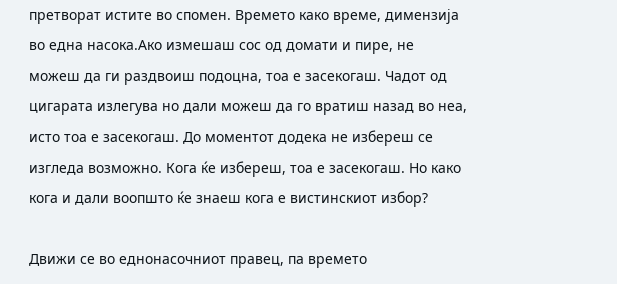претворат истите во спомен. Времето како време, димензија во една насока.Ако измешаш сос од домати и пире, не можеш да ги раздвоиш подоцна, тоа е засекогаш. Чадот од цигарата излегува но дали можеш да го вратиш назад во неа, исто тоа е засекогаш. До моментот додека не избереш се изгледа возможно. Кога ќе избереш, тоа е засекогаш. Но како кога и дали воопшто ќе знаеш кога е вистинскиот избор?

Движи се во еднонасочниот правец, па времето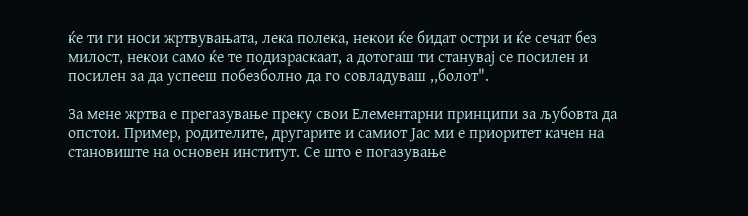ќе ти ги носи жртвувањата, лека полека, некои ќе бидат остри и ќе сечат без милост, некои само ќе те подизраскаат, а дотогаш ти станувај се посилен и посилен за да успееш побезболно да го совладуваш ,,болот".

За мене жртва е прегазување преку свои Елементарни принципи за љубовта да опстои. Пример, родителите, другарите и самиот Јас ми е приоритет качен на становиште на основен институт. Се што е погазување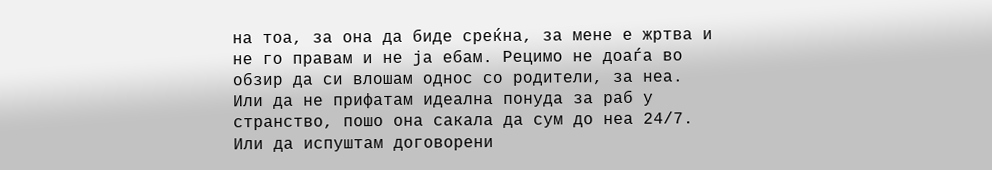на тоа, за она да биде среќна, за мене е жртва и не го правам и не ја ебам. Рецимо не доаѓа во обзир да си влошам однос со родители, за неа. Или да не прифатам идеална понуда за раб у странство, пошо она сакала да сум до неа 24/7. Или да испуштам договорени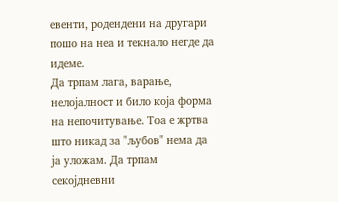евенти, родендени на другари пошо на неа и текнало негде да идеме.
Да трпам лага, варање, нелојалност и било која форма на непочитување. Тоа е жртва што никад за "љубов" нема да ја уложам. Да трпам секојдневни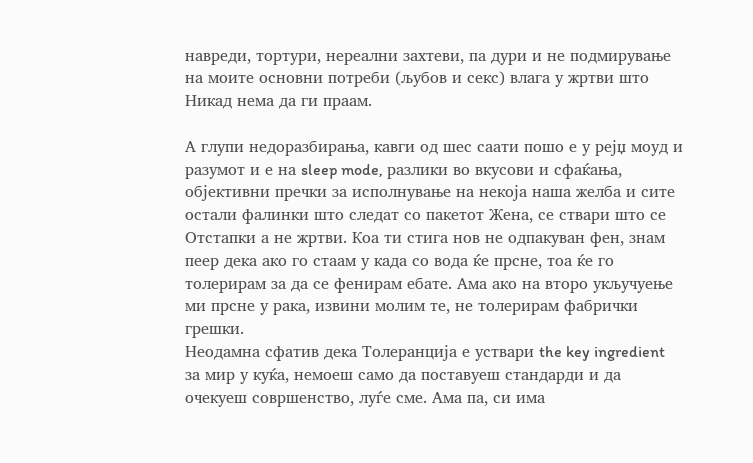навреди, тортури, нереални захтеви, па дури и не подмирување на моите основни потреби (љубов и секс) влага у жртви што Никад нема да ги праам.

А глупи недоразбирања, кавги од шес саати пошо е у рејџ моуд и разумот и е на sleep mode, разлики во вкусови и сфаќања, објективни пречки за исполнување на некоја наша желба и сите остали фалинки што следат со пакетот Жена, се ствари што се Отстапки а не жртви. Коа ти стига нов не одпакуван фен, знам пеер дека ако го стаам у када со вода ќе прсне, тоа ќе го толерирам за да се фенирам ебате. Ама ако на второ укључуење ми прсне у рака, извини молим те, не толерирам фабрички грешки.
Неодамна сфатив дека Толеранција е уствари the key ingredient за мир у куќа, немоеш само да поставуеш стандарди и да очекуеш совршенство, луѓе сме. Ама па, си има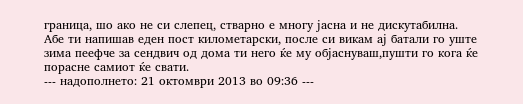граница, шо ако не си слепец, стварно е многу јасна и не дискутабилна.
Абе ти напишав еден пост километарски, после си викам ај батали го уште зима пеефче за сендвич од дома ти него ќе му објаснуваш,пушти го кога ќе порасне самиот ќе свати.
--- надополнето: 21 октомври 2013 во 09:36 ---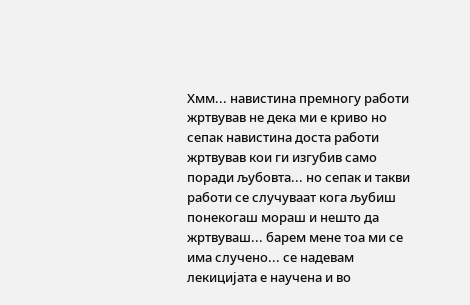Хмм... навистина премногу работи жртвував не дека ми е криво но сепак навистина доста работи жртвував кои ги изгубив само поради љубовта... но сепак и такви работи се случуваат кога љубиш понекогаш мораш и нешто да жртвуваш... барем мене тоа ми се има случено... се надевам лекицијата е научена и во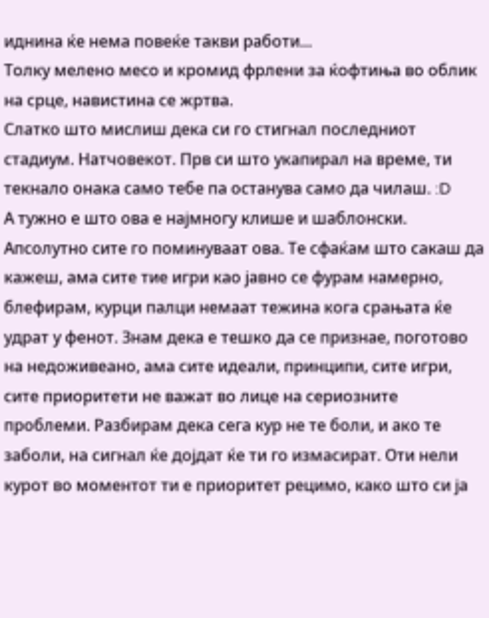иднина ќе нема повеќе такви работи...
Толку мелено месо и кромид фрлени за ќофтиња во облик на срце, навистина се жртва.
Слатко што мислиш дека си го стигнал последниот стадиум. Натчовекот. Прв си што укапирал на време, ти текнало онака само тебе па останува само да чилаш. :D
А тужно е што ова е најмногу клише и шаблонски. Апсолутно сите го поминуваат ова. Те сфаќам што сакаш да кажеш, ама сите тие игри као јавно се фурам намерно, блефирам, курци палци немаат тежина кога срањата ќе удрат у фенот. Знам дека е тешко да се признае, поготово на недоживеано, ама сите идеали, принципи, сите игри, сите приоритети не важат во лице на сериозните проблеми. Разбирам дека сега кур не те боли, и ако те заболи, на сигнал ќе дојдат ќе ти го измасират. Оти нели курот во моментот ти е приоритет рецимо, како што си ја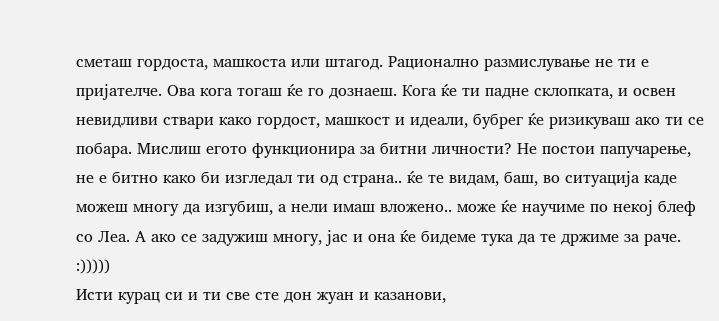сметаш гордоста, машкоста или штагод. Рационално размислување не ти е пријателче. Ова кога тогаш ќе го дознаеш. Кога ќе ти падне склопката, и освен невидливи ствари како гордост, машкост и идеали, бубрег ќе ризикуваш ако ти се побара. Мислиш егото функционира за битни личности? Не постои папучарење, не е битно како би изгледал ти од страна.. ќе те видам, баш, во ситуација каде можеш многу да изгубиш, а нели имаш вложено.. може ќе научиме по некој блеф со Леа. А ако се задужиш многу, јас и она ќе бидеме тука да те држиме за раче. :)))))
Исти курац си и ти све сте дон жуан и казанови,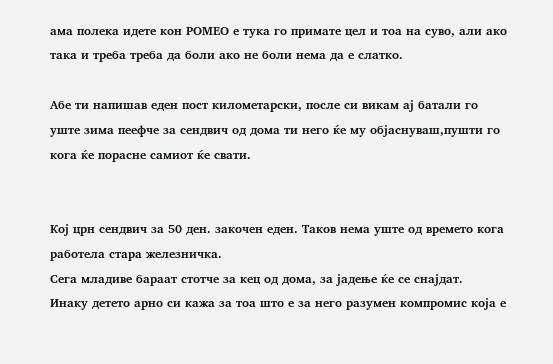ама полека идете кон РОМЕО е тука го примате цел и тоа на суво, али ако така и треба треба да боли ако не боли нема да е слатко.

Абе ти напишав еден пост километарски, после си викам ај батали го уште зима пеефче за сендвич од дома ти него ќе му објаснуваш,пушти го кога ќе порасне самиот ќе свати.


Кој црн сендвич за 50 ден. закочен еден. Таков нема уште од времето кога работела стара железничка.
Сега младиве бараат стотче за кец од дома, за јадење ќе се снајдат.
Инаку детето арно си кажа за тоа што е за него разумен компромис која е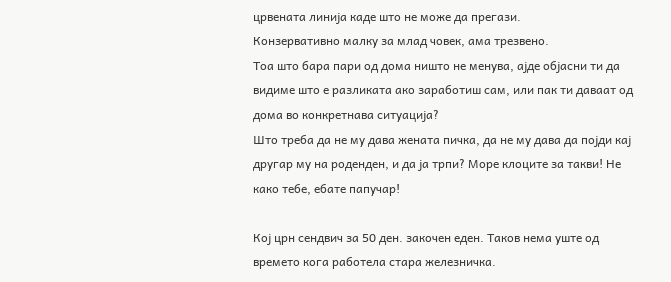црвената линија каде што не може да прегази.
Конзервативно малку за млад човек, ама трезвено.
Тоа што бара пари од дома ништо не менува, ајде објасни ти да видиме што е разликата ако заработиш сам, или пак ти даваат од дома во конкретнава ситуација?
Што треба да не му дава жената пичка, да не му дава да појди кај другар му на роденден, и да ја трпи? Море клоците за такви! Не како тебе, ебате папучар!

Кој црн сендвич за 50 ден. закочен еден. Таков нема уште од времето кога работела стара железничка.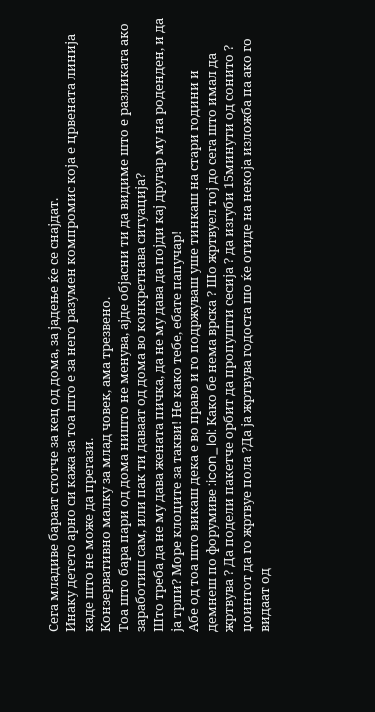Сега младиве бараат стотче за кец од дома, за јадење ќе се снајдат.
Инаку детето арно си кажа за тоа што е за него разумен компромис која е црвената линија каде што не може да прегази.
Конзервативно малку за млад човек, ама трезвено.
Тоа што бара пари од дома ништо не менува, ајде објасни ти да видиме што е разликата ако заработиш сам, или пак ти даваат од дома во конкретнава ситуација?
Што треба да не му дава жената пичка, да не му дава да појди кај другар му на роденден, и да ја трпи? Море клоците за такви! Не како тебе, ебате папучар!
Абе од тоа што викаш дека е во право и го подржуваш уше тинкаш на стари години и демнеш по форумиве :icon_lol: Како бе нема врска ? Шо жртвуел тој до сега што имал да жртвува ? Да подели пакетче орбит да пропушти сесија ? да изгуби 15минути од сонито ? џоинтот да го жртвуе пола ?Да ја жртвува годоста шо ќе отиде на некоја изложба па ако го видаат од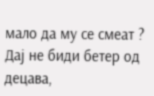мало да му се смеат ?
Дај не биди бетер од децава,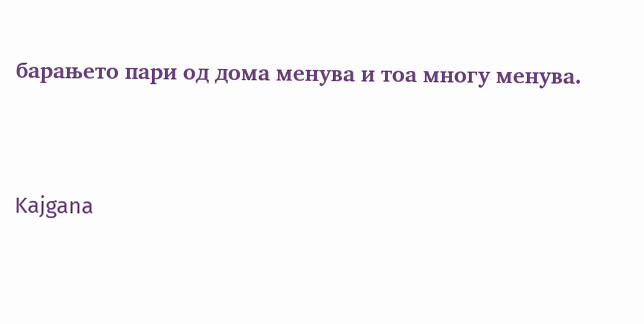барањето пари од дома менува и тоа многу менува.


Kajgana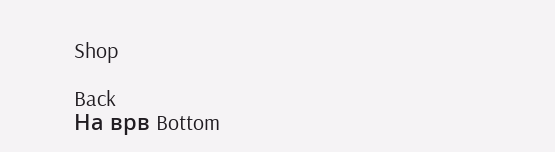Shop

Back
На врв Bottom